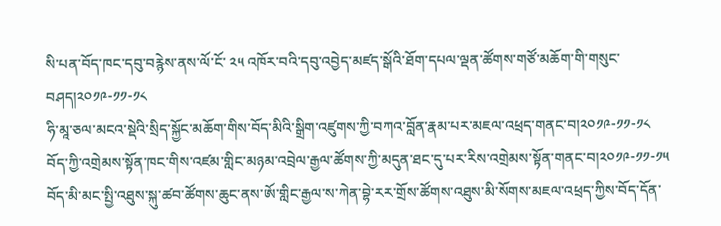སི་པན་བོད་ཁང་དབུ་བརྙེས་ནས་ལོ་ངོ་ ༢༥ འཁོར་བའི་དབུ་འབྱེད་མཛད་སྒོའི་ཐོག་དཔལ་ལྡན་ཚོགས་གཙོ་མཆོག་གི་གསུང་བཤད།༢༠༡༩-༡༡-༡༨
ཧི་མཱ་ཅལ་མངའ་སྡེའི་སྲིད་སྐྱོང་མཆོག་གིས་བོད་མིའི་སྒྲིག་འཛུགས་ཀྱི་བཀའ་བློན་རྣམ་པར་མཇལ་འཕྲད་གནང་བ།༢༠༡༩-༡༡-༡༨
བོད་ཀྱི་འགྲེམས་སྟོན་ཁང་གིས་འཛམ་གླིང་མཉམ་འབྲེལ་རྒྱལ་ཚོགས་ཀྱི་མདུན་ཐང་དུ་པར་རིས་འགྲེམས་སྟོན་གནང་བ།༢༠༡༩-༡༡-༡༥
བོད་མི་མང་སྤྱི་འཐུས་སྐུ་ཚབ་ཚོགས་ཆུང་ནས་ཨོ་གླིང་རྒྱལ་ས་ཀེན་བྷེ་རར་གྲོས་ཚོགས་འཐུས་མི་སོགས་མཇལ་འཕྲད་ཀྱིས་བོད་དོན་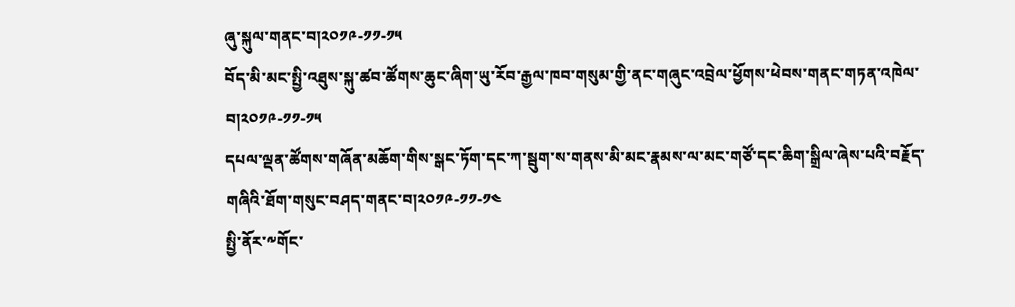ཞུ་སྐུལ་གནང་བ།༢༠༡༩-༡༡-༡༥
བོད་མི་མང་སྤྱི་འཐུས་སྐུ་ཚབ་ཚོགས་ཆུང་ཞིག་ཡུ་རོབ་རྒྱལ་ཁབ་གསུམ་གྱི་ནང་གཞུང་འབྲེལ་ཕྱོགས་ཕེབས་གནང་གཏན་འཁེལ་བ།༢༠༡༩-༡༡-༡༥
དཔལ་ལྡན་ཚོགས་གཞོན་མཆོག་གིས་སྒང་ཏོག་དང་ཀ་སྦུག་ས་གནས་མི་མང་རྣམས་ལ་མང་གཙོ་དང་ཆིག་སྒྲིལ་ཞེས་པའི་བརྗོད་གཞིའི་ཐོག་གསུང་བཤད་གནང་བ།༢༠༡༩-༡༡-༡༤
སྤྱི་ནོར་༸གོང་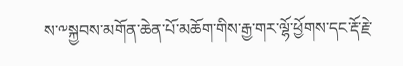ས་༸སྐྱབས་མགོན་ཆེན་པོ་མཆོག་གིས་རྒྱ་གར་ལྷོ་ཕྱོགས་དང་རྡོ་རྗེ་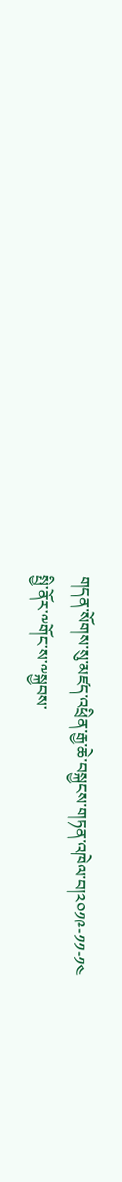གདན་སོགས་སུ་མཛད་འཕྲིན་རྒྱ་ཆེ་བསྐྱངས་གཏན་འཁེལ་བ།༢༠༡༩-༡༡-༡༤
སྤྱི་ནོར་༸གོང་ས་༸སྐྱབས་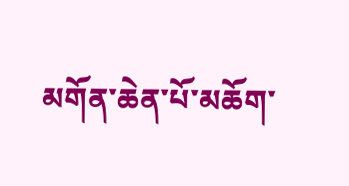མགོན་ཆེན་པོ་མཆོག་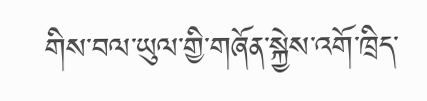གིས་བལ་ཡུལ་གྱི་གཞོན་སྐྱེས་འགོ་ཁྲིད་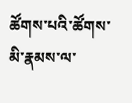ཚོགས་པའི་ཚོགས་མི་རྣམས་ལ་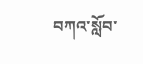བཀའ་སློབ་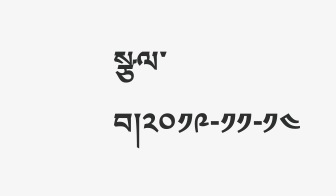སྩལ་བ།༢༠༡༩-༡༡-༡༤